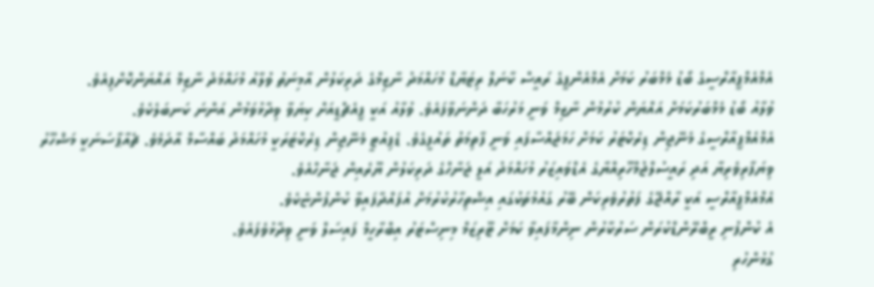އެމްއެމްޕީއާރްސީގެ ބޯޑު މެމްބަރު ކަމަށް އެމްއެންޕީގެ ރައީސް ކާނަލް ރިޓަޔާޑް މުހައްމަދު ނާޒިމްގެ ދަރިކަލުން އާމިނަތު ވުލާއު މުހައްމަދު ނާޒިމް އައްޔަންކޮށްފިއެވެ.
ވުލާއު ބޯޑު މެމްބަރުކަމަށް އައްޔަން ކުރުމުން ނާޒިމް ވަނީ މަރުހަބާ ދަންނަވާފައެވެ. ވުލާއު އަކީ ޕީއެޗްޑީއަށް ކިޔަވާ ވިދާޅުވަމުން އަންނަ ކަނބަލެކެވެ.
އެމްއެމްޕީއާރްސީގެ މެނޭޖިން ޑިރެކްޓަރު ކަމަށް ހަމަޖައްސާފައި ވަނީ ފާތިމަތު ތައުފީގެވެ. ޑެޕިއުޓީ މެނޭޖިން ޑިރެކްޓަރަކީ މުހައްމަދު ބައްސާމް އާދަމެވެ. ޗެއާޕާސަނަކީ މަޝްހޫރު ވިޔަފާރިވެރިޔާ އަދި ރައީސުލްޖުމްހޫރިއްޔާގެ އެޑްވައިޒަރު މުހައްމަދު އަލީ ޖަނާހްގެ ދަރިކަލުން ޔޫރެއިން ޖަނާހްއެވެ.
އެމްއެމްޕީއާރްސީ އަކީ ރާއްޖޭގެ ފަތުރުވެރިކަން ބޭރު ގައުމުތަކުގައި އިޝްތިހާރުކުރުމަށް އުފައްދާފައިވާ ކުންފުންޏެކެވެ.
އެ ކުންފުނި ރީބްރޭންޑްކުރަން ސަރުކާރުން ނިންމާފައިވާ ކަމަށް ޓޫރިޒަމް މިނިސްޓަރު އިބްރާހީމް ފައިސަލް ވަނީ ވިދާޅުވެފައެވެ.
ގުޅުންހުރި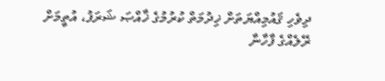ދިވެހި ޤައުމިއްޔަތަށް ޚިދުމަތް ކުރުމުގެ ޚާއްޞަ ޝަރަފު، އުތީމަށް
ރޭލެއްގެ ފާހާނާ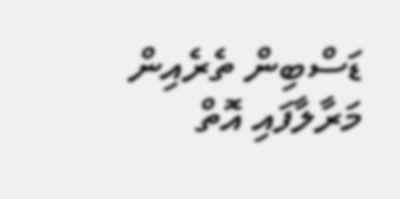ޑަސްބިން ތެރެއިން މަރާލާފައި އޮތް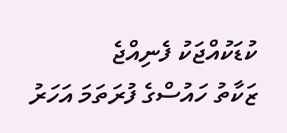ކުޑަކުއްޖަކު ފެނިއްޖެ
ޒަކާތު ހައުސްގެ ފުރަތަމަ އަހަރު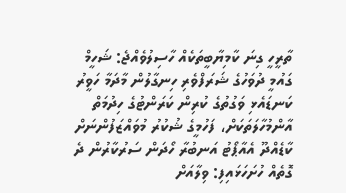ތާރީހީ ގިނަ ކާމިޔާބީތަކެއް ހާސިލުވެއްޖެ: ޝަހީމް
ގައުމީ ދުވަހުގެ ޝަރަފްވެރި ހިނގާލުން މާދަމާ ހަވީރު
ކަނޑައެޅި ވަގުތުގެ ކުރިން ކަރަންޓުގެ ހިދުމަތް އާންމުހާލަތަކަށް، ފަހުމީގެ ޝުކުރު މުވައްޒަފުންނަށް
ކާޑެއްދޫ އެއާޕޯޓު އަނބުރާ ހޯދަން ސަރުކާރުން ދެ ގޮތެއް ހުށަހަޅައިފި: ވިލާއަށް